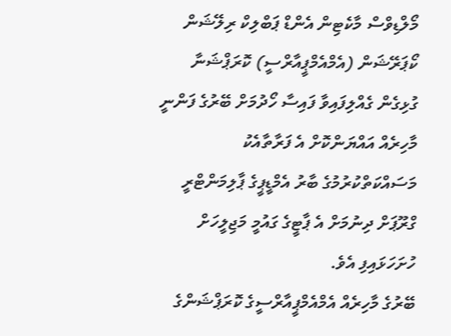މޯލްޑިވްސް މާކެޓިން އެންޑް ޕަބްލިކް ރިލޭޝަން ކޯޕަރޭޝަން (އެމްއެމްޕީއާރްސީ) ކޮރަޕްޝަނާ ގުޅިގެން ގެއްލިފައިވާ ފައިސާ ހޯދުމަށް ބޭރުގެ ފަންނީ މާހިރެއް އައްޔަންކޮށް އެ ފަރާތާއެކު މަސައްކަތްކުރުމުގެ ބާރު އެމްޑީޕީގެ ޕާލިމަންޓްރީ ގްރޫޕަށް ދިނުމަށް އެ ޕާޓީގެ ގައުމީ މަޖިލީހަށް ހުށަހަޅައިފި އެވެ.
ބޭރުގެ މާހިރެއް އެމްއެމްޕީއާރްސީގެ ކޮރަޕްޝަންގެ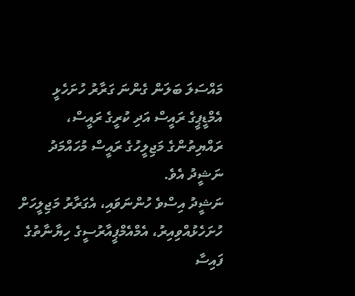މައްސަލަ ބަލަން ގެންނަ ގަރާރު ހުށަހެޅީ އެމްޑީޕީގެ ރައީސް އަދި ކުރީގެ ރައީސް، ރައްޔިތުންގެ މަޖިލީހުގެ ރައީސް މުހައްމަދު ނަޝީދު އެވެ.
ނަޝީދު އިސްވެ ހުންނަވައި، އެގަރާރު މަޖިލީހަށް ހުށަހެޅުއްވިއިރު، އެމްއެމްޕީއާރުސީގެ ހިޔާނާތުގެ ފައިސާ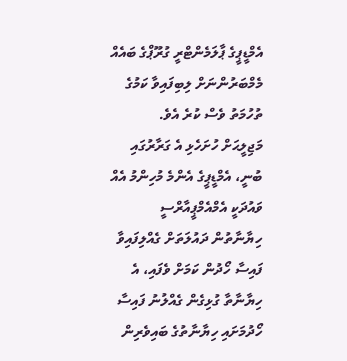އެމްޑީޕީގެ ޕާލަމެންޓްރީ ގުރޫޕްގެ ބައެއް މެމްބަރުންނަށް ލިބިފައިވާ ކަމުގެ ތުހުމަތު ވެސް ކުރެ އެވެ.
މަޖިލީޙަށް ހުށަހެޅި އެ ގަރާރުގައި ބުނީ، އެމްޑީޕީގެ އެންމެ މުހިންމު އެއް ވައުދަކީ އެމްއެމްޕީއާރްސީ ހިޔާނާތުން ދައުލަތަށް ގެއްލިފައިވާ ފައިސާ ހޯދުން ކަމަށް ވެފައި، އެ ހިޔާނާތާ ގުޅިގެން ގެއްލުނު ފައިސާ ހޯދުމަށައި ހިޔާނާތުގެ ބައިވެރިން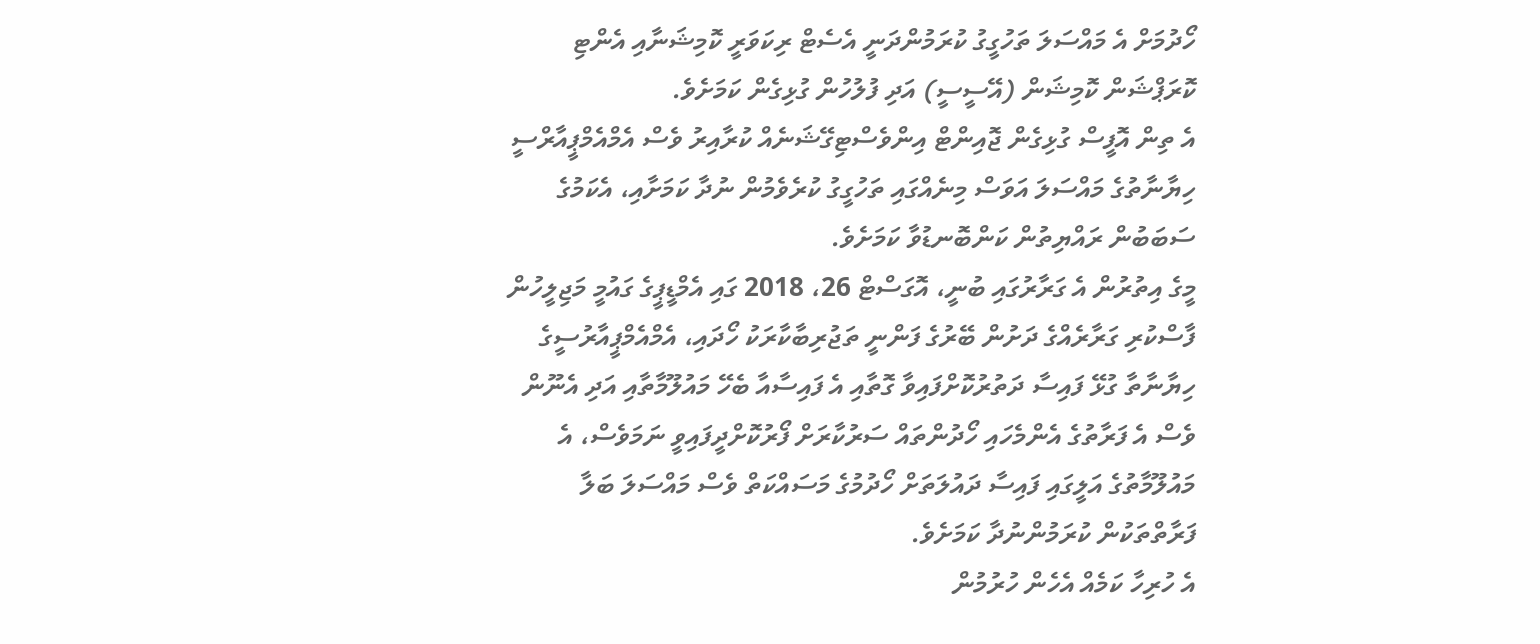ހޯދުމަށް އެ މައްސަލަ ތަހުގީގު ކުރަމުންދަނީ އެސެޓް ރިކަވަރީ ކޮމިޝަނާއި އެންޓި ކޮރަޕްޝަން ކޮމިޝަން (އޭސީސީ) އަދި ފުލުހުން ގުޅިގެން ކަމަށެވެ.
އެ ތިން އޮފީސް ގުޅިގެން ޖޮއިންޓް އިންވެސްޓިގޭޝަނެއް ކުރާއިރު ވެސް އެމްއެމްޕީއާރްސީ ހިޔާނާތުގެ މައްސަލަ އަވަސް މިނެއްގައި ތަހުގީގު ކުރެވެމުން ނުދާ ކަމަށާއި، އެކަމުގެ ސަބަބުން ރައްޔިތުން ކަންބޮނޑުވާ ކަމަށެވެ.
މީގެ އިތުރުން އެ ގަރާރުގައި ބުނީ، އޮގަސްޓް 26، 2018 ގައި އެމްޑީޕީގެ ގައުމީ މަޖިލީހުން ފާސްކުރި ގަރާރެއްގެ ދަށުން ބޭރުގެ ފަންނީ ތަޖުރިބާކާރަކު ހޯދައި، އެމްއެމްޕީއާރުސީގެ ހިޔާނާތާ ގުޅޭ ފައިސާ ދަތުރުކޮށްފައިވާ ގޮތާއި އެ ފައިސާއާ ބެހޭ މައުލޫމާތާއި އަދި އެނޫން ވެސް އެ ފަރާތުގެ އެންމެހައި ހޯދުންތައް ސަރުކާރަށް ފޯރުކޮށްދީފައިވީ ނަމަވެސް، އެ މައުލޫމާތުގެ އަލީގައި ފައިސާ ދައުލަތަށް ހޯދުމުގެ މަސައްކަތް ވެސް މައްސަލަ ބަލާ ފަރާތްތަކުން ކުރަމުންނުދާ ކަމަށެވެ.
އެ ހުރިހާ ކަމެއް އެހެން ހުރުމުން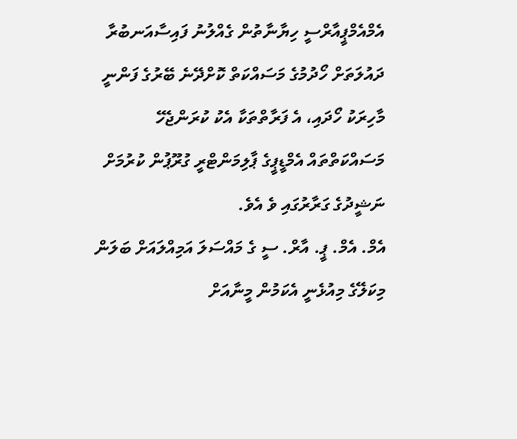އެމްއެމްޕީއާރްސީ ހިޔާނާތުން ގެއްލުނު ފައިސާއަނބުރާ ދައުލަތަށް ހޯދުމުގެ މަސައްކަތް ކޮށްދޭނެ ބޭރުގެ ފަންނީ މާހިރަކު ހޯދައި، އެ ފަރާތްތަކާ އެކު ކުރަންޖެހޭ މަސައްކަތްތައް އެމްޑީޕީގެ ޕާލިމަންޓްރީ ގުރޫޕުން ކުރުމަށް ނަޝީދުގެ ގަރާރުގައި ވެ އެވެ.
އެމް. އެމް. ޕީ. އާރް. ސީ ގެ މައްސަލަ އަމިއްލައަށް ބަލަން މިކަލޭގެ މިއުޅެނީ އެކަމުން މީނާއަށް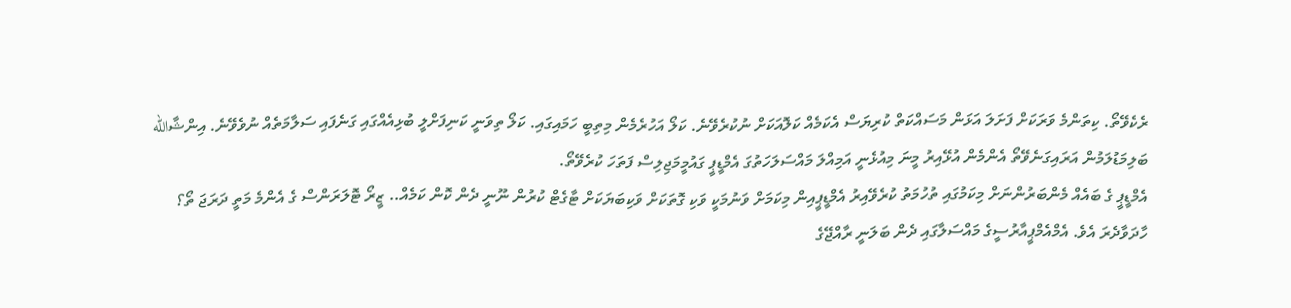ރެކެވޭތޯ. ކިތަންމެ ވަރަކަށް ފަށަލަ އަޅަން މަސައްކަތް ކުރިޔަސް އެކަމެއް ކަލޮއަކަށް ނުކުރެވޭނެ. ކަލޯ އަހުރެމެން މިތިބީ ހަމައިގައި. ކަލޯ ތިވަނީ ކަނިފަށްލީ ބުޅިއެއްގައި ގަނެފައި ސަލާމަތެއް ނުވެވޭނެ. އިންޝާالله
ބަލިމަޑުލަމުން އަރައިގަނެވޭތޯ އެންމެން އުޅޭއިރު މީނަ މިއުޅެނީ އަމިއްލަ މައްސަލަހަތުގަ އެމްޑީޕީ ގައުމީމަޖިލިސް ފަތަހަ ކުރެވޭތޯ.
އެމްޑީޕީ ގެ ބައެއް މެންބަރުންނަށް މިކަމުގައި ތުހުމަތު ކުރެވޭއިރު އެމްޑީޕީއިން މިކަމަށް ވަނުމަކީ ވަކި ގޮތަކަށް ވަކިބަޔަކަށް ޓާގެޓް ކުރުން ނޫނީ ދެން ކޮން ކަމެއް.. ޒީރޯ ޓޮލަރަންސް ގެ އެންމެ މަތީ ދަރަޖަ ތޯ؟
ހާދަވާދެރަ އެވެ. އެމްއެމްޕީއާރުސީގެ މައްސަލާގައި ދެން ބަލަނީ ރާއްޖޭގެ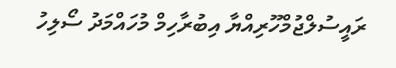ރައީސުލްޖުމްހޫރިއްޔާ އިބުރާހިމް މުހައްމަދު ސޯލިހު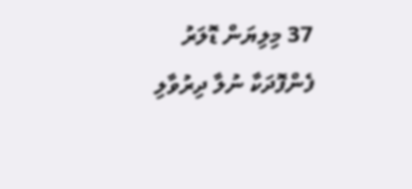37 މިލިޔަން ޑޮލަރު ފެންފޮދަކާ ނުލާ ދިރުވާލި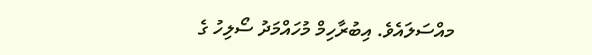މއްސަލައެވެ. އިބުރާހިމް މުހައްމަދު ސޯލިހު ގެ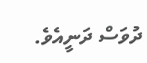ދުވަސް ދަނީއެވެ.